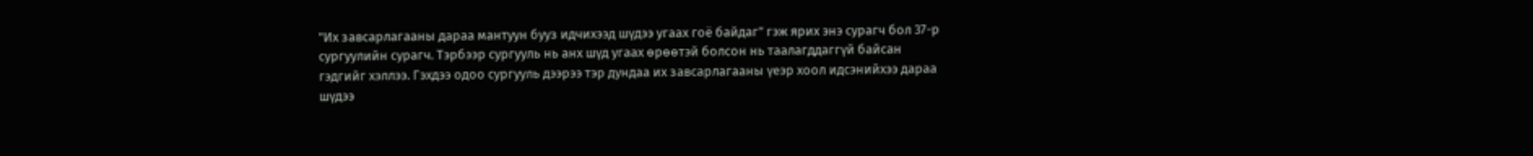"Их завсарлагааны дараа мантуун бууз идчихээд шүдээ угаах гоё байдаг” гэж ярих энэ сурагч бол 37-р сургуулийн сурагч. Тэрбээр сургууль нь анх шүд угаах өрөөтэй болсон нь таалагддаггүй байсан гэдгийг хэллээ. Гэхдээ одоо сургууль дээрээ тэр дундаа их завсарлагааны үеэр хоол идсэнийхээ дараа шүдээ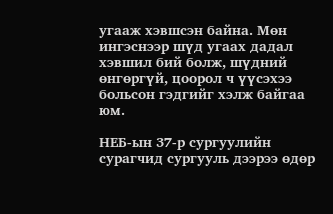угааж хэвшсэн байна. Мөн ингэснээр шүд угаах дадал хэвшил бий болж, шүдний өнгөргүй, цоорол ч үүсэхээ больсон гэдгийг хэлж байгаа юм.

НЕБ-ын 37-р сургуулийн сурагчид сургууль дээрээ өдөр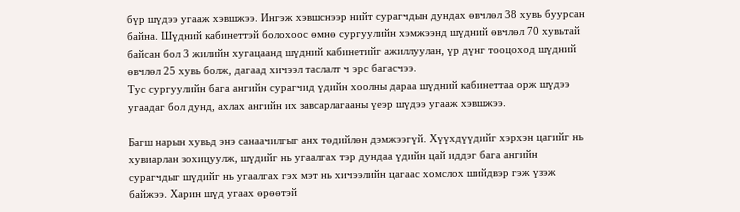бүр шүдээ угааж хэвшжээ. Ингэж хэвшснээр нийт сурагчдын дундах өвчлөл 38 хувь буурсан байна. Шүдний кабинеттэй болохоос өмнө сургуулийн хэмжээнд шүдний өвчлөл 70 хувьтай байсан бол 3 жилийн хугацаанд шүдний кабинетийг ажиллуулан, үр дүнг тооцоход шүдний өвчлөл 25 хувь болж, дагаад хичээл таслалт ч эрс багасчээ.
Тус сургуулийн бага ангийн сурагчид үдийн хоолны дараа шүдний кабинеттаа орж шүдээ угаадаг бол дунд, ахлах ангийн их завсарлагааны үеэр шүдээ угааж хэвшжээ.

Багш нарын хувьд энэ санаачилгыг анх төдийлөн дэмжээгүй. Хүүхдүүдийг хэрхэн цагийг нь хувиарлан зохицуулж, шүдийг нь угаалгах тэр дундаа үдийн цай иддэг бага ангийн сурагчдыг шүдийг нь угаалгах гэх мэт нь хичээлийн цагаас хомслох шийдвэр гэж үзэж байжээ. Харин шүд угаах өрөөтэй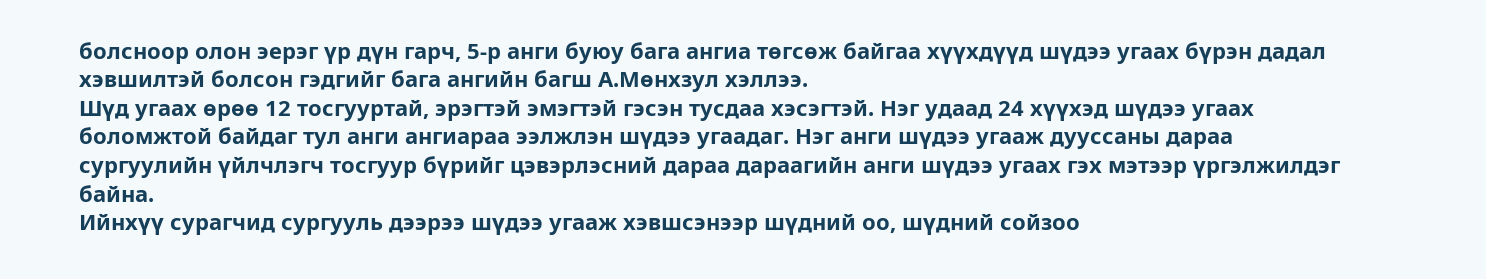болсноор олон эерэг үр дүн гарч, 5-р анги буюу бага ангиа төгсөж байгаа хүүхдүүд шүдээ угаах бүрэн дадал хэвшилтэй болсон гэдгийг бага ангийн багш А.Мөнхзул хэллээ.
Шүд угаах өрөө 12 тосгууртай, эрэгтэй эмэгтэй гэсэн тусдаа хэсэгтэй. Нэг удаад 24 хүүхэд шүдээ угаах боломжтой байдаг тул анги ангиараа ээлжлэн шүдээ угаадаг. Нэг анги шүдээ угааж дууссаны дараа сургуулийн үйлчлэгч тосгуур бүрийг цэвэрлэсний дараа дараагийн анги шүдээ угаах гэх мэтээр үргэлжилдэг байна.
Ийнхүү сурагчид сургууль дээрээ шүдээ угааж хэвшсэнээр шүдний оо, шүдний сойзоо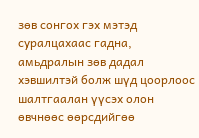зөв сонгох гэх мэтэд суралцахаас гадна, амьдралын зөв дадал хэвшилтэй болж шүд цоорлоос шалтгаалан үүсэх олон өвчнөөс өөрсдийгөө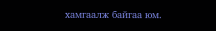хамгаалж байгаа юм.